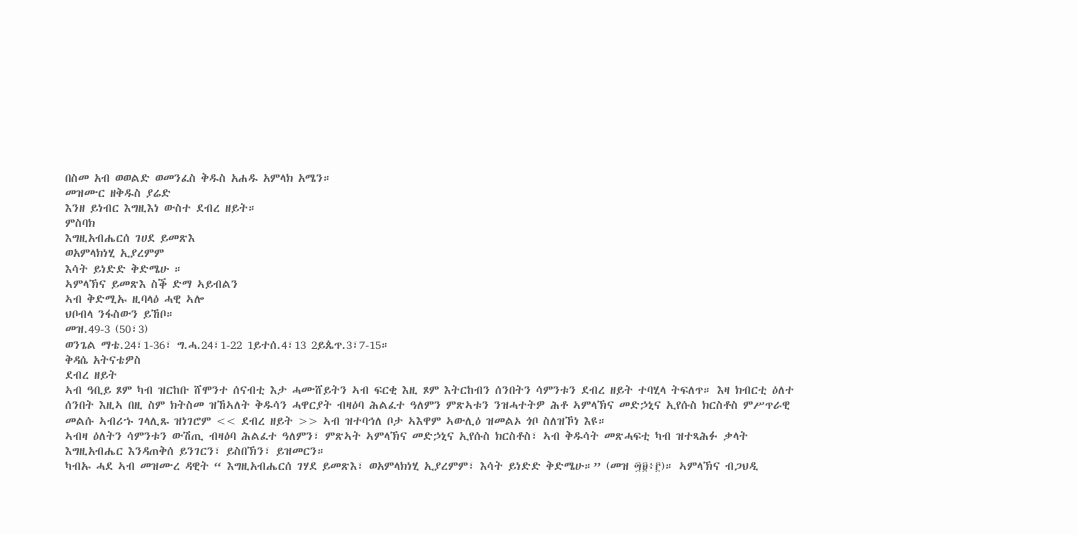በስመ አብ ወወልድ ወመንፈስ ቅዱስ አሐዱ አምላክ አሜን።
መዝሙር ዘቅዱስ ያሬድ
እንዘ ይነብር እግዚእነ ውስተ ደብረ ዘይት።
ምስባክ
እግዚአብሔርሰ ገሀደ ይመጽእ
ወአምላክነሂ ኢያረምም
እሳት ይነድድ ቅድሜሁ ።
ኣምላኽና ይመጽእ ስቕ ድማ ኣይብልን
ኣብ ቅድሚኡ ዚባላዕ ሓዊ ኣሎ
ህቦብላ ንፋስውን ይኸቦ።
መዝ.49-3 (50፣3)
ወንጌል ማቴ.24፣1-36፣ ግ.ሓ.24፣1-22 1ይተሰ.4፣13 2ይጴጥ.3፣7-15።
ቅዳሴ አትናቴዎስ
ደብረ ዘይት
ኣብ ዓቢይ ጾም ካብ ዝርከቡ ሸሞንተ ሰናብቲ እታ ሓሙሸይትን ኣብ ፍርቂ እዚ ጾም እትርከብን ሰንበትን ሳምንቱን ደብረ ዘይት ተባሂላ ትፍለጥ። እዛ ክብርቲ ዕለተ ሰንበት እዚኣ በዚ ስም ክትስመ ዝኸኣለት ቅዱሳን ሓዋርያት ብዛዕባ ሕልፈተ ዓለምን ምጽኣቱን ንዝሓተትዎ ሕቶ ኣምላኽና መድኃኒና ኢየሱስ ክርስቶስ ምሥጥራዊ መልሱ ኣብሪኁ ገላሊጹ ዝነገሮም << ደብረ ዘይት >> ኣብ ዝተባኅለ ቦታ ኣእዋም ኣውሊዕ ዝመልኦ ጎቦ ስለዝኾነ እዩ።
ኣብዛ ዕለትን ሳምንቱን ውሽጢ ብዛዕባ ሕልፈተ ዓለምን፣ ምጽኣት ኣምላኽና መድኃኒና ኢየሱስ ክርስቶስ፣ ኣብ ቅዱሳት መጽሓፍቲ ካብ ዝተጻሕፉ ቃላት እግዚአብሔር እንዳጠቅሰ ይንገርን፣ ይስበኽን፣ ይዝመርን።
ካብኡ ሓደ ኣብ መዝሙረ ዳዊት “ እግዚአብሔርሰ ገሃደ ይመጽእ፣ ወአምላክነሂ ኢያረምም፣ እሳት ይነድድ ቅድሜሁ።” (መዝ ፵፱፥፫)። ኣምላኽና ብጋህዲ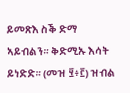ይመጽእ ስቕ ድማ ኣይብልን። ቅድሚኡ እሳት ይነድድ። (መዝ ፶፥፫) ዝብል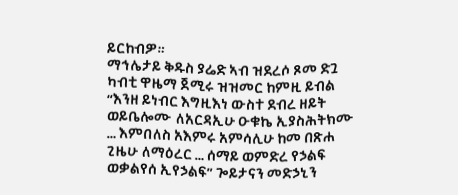ይርከብዎ።
ማኅሌታይ ቅዱስ ያሬድ ኣብ ዝደረሶ ጾመ ድጓ ካብቲ ዋዜማ ጀሚሩ ዝዝመር ከምዚ ይብል “እንዘ ይነብር እግዚእነ ውስተ ደብረ ዘይት ወይቤሎሙ ለአርዳኢሁ ዑቁኬ ኢያስሕትክሙ … እምበለስ አእምሩ አምሳሊሁ ከመ በጽሐ ጊዜሁ ለማዕረር … ሰማይ ወምድረ የኃልፍ ወቃልየሰ ኢየኃልፍ” ጐይታናን መድኃኒን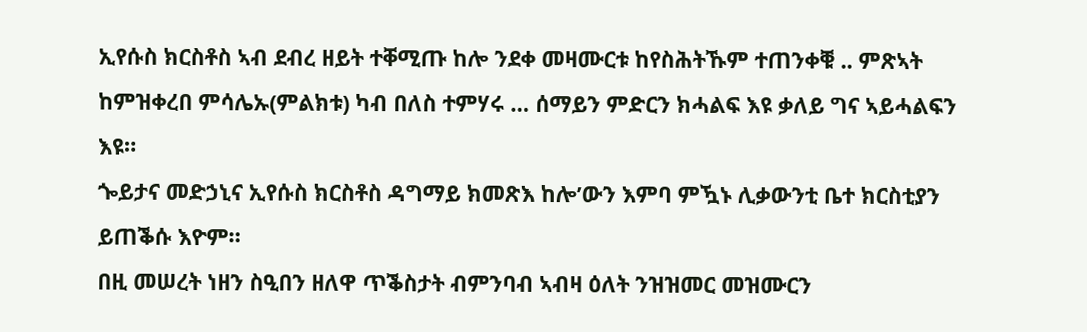ኢየሱስ ክርስቶስ ኣብ ደብረ ዘይት ተቐሚጡ ከሎ ንደቀ መዛሙርቱ ከየስሕትኹም ተጠንቀቑ .. ምጽኣት ከምዝቀረበ ምሳሌኡ(ምልክቱ) ካብ በለስ ተምሃሩ … ሰማይን ምድርን ክሓልፍ እዩ ቃለይ ግና ኣይሓልፍን እዩ።
ጐይታና መድኃኒና ኢየሱስ ክርስቶስ ዳግማይ ክመጽእ ከሎ’ውን እምባ ምዃኑ ሊቃውንቲ ቤተ ክርስቲያን ይጠቕሱ እዮም።
በዚ መሠረት ነዘን ስዒበን ዘለዋ ጥቕስታት ብምንባብ ኣብዛ ዕለት ንዝዝመር መዝሙርን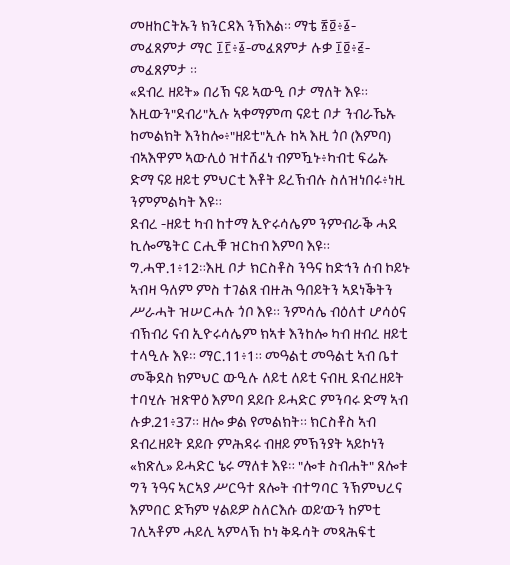መዘከርትኡን ክንርዳእ ንኽእል። ማቴ ፳፬፥፩- መፈጸምታ ማር ፲፫፥፩-መፈጸምታ ሉቃ ፲፬፥፭-መፈጸምታ ።
«ደብረ ዘይት» በሪኽ ናይ ኣውዒ ቦታ ማለት እዩ። እዚውን"ደብሪ"ኢሉ ኣቀማምጣ ናይቲ ቦታ ንብራኼኡ ከመልክት እንከሎ፥"ዘይቲ"ኢሉ ከኣ እዚ ጎቦ (እምባ) ብኣእዋም ኣውሊዕ ዝተሸፈነ ብምዃኑ፥ካብቲ ፍሬኡ ድማ ናይ ዘይቲ ምህርቲ እቶት ይረኽብሉ ስለዝነበሩ፥ነዚ ንምምልካት እዩ።
ደብረ -ዘይቲ ካብ ከተማ ኢዮሩሳሌም ንምብራቕ ሓደ ኪሎሜትር ርሒቑ ዝርከብ እምባ እዩ። ግ.ሓዋ.1፥12።እዚ ቦታ ክርስቶስ ንዓና ከድኅን ሰብ ኮይኑ ኣብዛ ዓለም ምስ ተገልጸ ብዙሕ ዓበይትን ኣደነቕትን ሥራሓት ዝሠርሓሉ ጎቦ እዩ። ንምሳሌ ብዕለተ ሆሳዕና ብኽብሪ ናብ ኢዮሩሳሌም ክኣቱ እንከሎ ካብ ዘብረ ዘይቲ ተላዒሉ እዩ። ማር.11፥1። መዓልቲ መዓልቲ ኣብ ቤተ መቕደስ ክምህር ውዒሉ ለይቲ ለይቲ ናብዚ ደብረዘይት ተባሂሉ ዝጽዋዕ እምባ ደይቡ ይሓድር ምንባሩ ድማ ኣብ ሉቃ.21፥37። ዘሎ ቃል የመልክት። ክርስቶስ ኣብ ደብረዘይት ደይቡ ምሕዳሩ ብዘይ ምኽንያት ኣይኮነን «ክጽሊ» ይሓድር ኔሩ ማለቱ እዩ። "ሎቱ ስብሐት" ጸሎቱ ግን ንዓና ኣርኣያ ሥርዓተ ጸሎት ብተግባር ንኽምህረና እምበር ድኻም ሃልይዎ ስለርእሱ ወይ’ውን ከምቲ ገሊኣቶም ሓይሊ ኣምላኽ ኮነ ቅዱሳት መጻሕፍቲ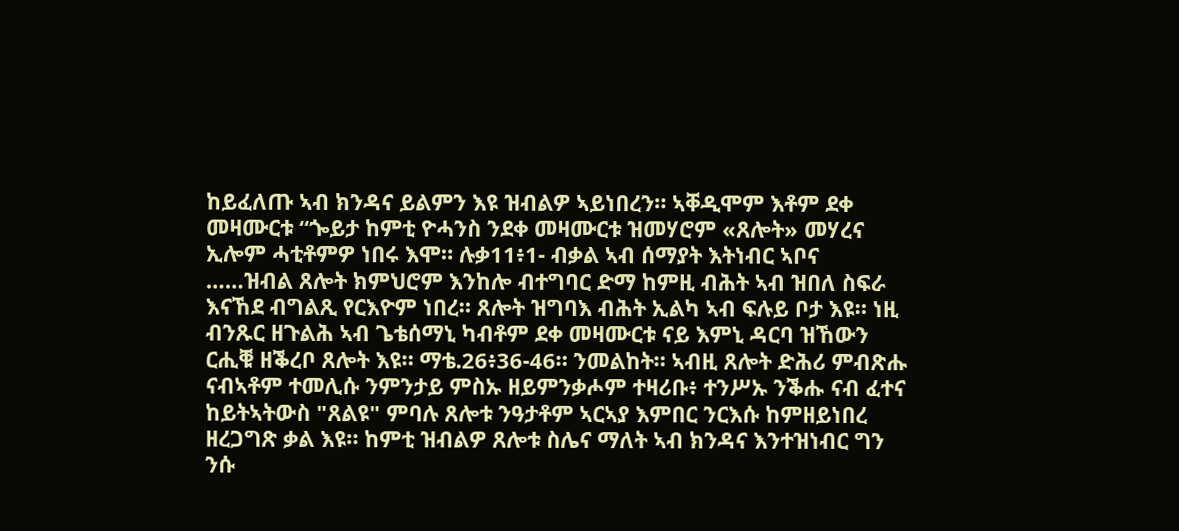ከይፈለጡ ኣብ ክንዳና ይልምን እዩ ዝብልዎ ኣይነበረን። ኣቐዲሞም እቶም ደቀ መዛሙርቱ “ጐይታ ከምቲ ዮሓንስ ንደቀ መዛሙርቱ ዝመሃሮም «ጸሎት» መሃረና ኢሎም ሓቲቶምዎ ነበሩ እሞ። ሉቃ11፥1- ብቃል ኣብ ሰማያት እትነብር ኣቦና ……ዝብል ጸሎት ክምህሮም እንከሎ ብተግባር ድማ ከምዚ ብሕት ኣብ ዝበለ ስፍራ እናኸደ ብግልጺ የርእዮም ነበረ። ጸሎት ዝግባእ ብሕት ኢልካ ኣብ ፍሉይ ቦታ እዩ። ነዚ ብንጹር ዘጉልሕ ኣብ ጌቴሰማኒ ካብቶም ደቀ መዛሙርቱ ናይ እምኒ ዳርባ ዝኸውን ርሒቑ ዘቕረቦ ጸሎት እዩ። ማቴ.26፥36-46። ንመልከት። ኣብዚ ጸሎት ድሕሪ ምብጽሑ ናብኣቶም ተመሊሱ ንምንታይ ምስኡ ዘይምንቃሖም ተዛሪቡ፥ ተንሥኡ ንቕሑ ናብ ፈተና ከይትኣትውስ "ጸልዩ" ምባሉ ጸሎቱ ንዓታቶም ኣርኣያ እምበር ንርእሱ ከምዘይነበረ ዘረጋግጽ ቃል እዩ። ከምቲ ዝብልዎ ጸሎቱ ስሌና ማለት ኣብ ክንዳና እንተዝነብር ግን ንሱ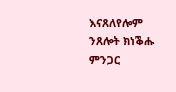እናጸለየሎም ንጸሎት ክነቕሑ ምንጋር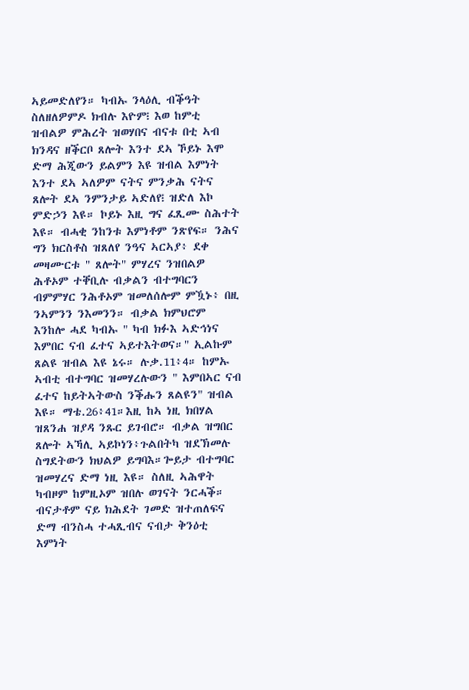ኣይመድለየን። ካብኡ ንላዕሊ ብቕዓት ስለዘለዎምዶ ክብሉ እዮም᎒ እወ ከምቲ ዝብልዎ ምሕረት ዝወሃበና ብናቱ በቲ ኣብ ክንዳና ዘቕርቦ ጸሎት እንተ ደኣ ኾይኑ እሞ ድማ ሕጂውን ይልምን እዩ ዝብል እምነት እንተ ደኣ ኣለዎም ናትና ምንቃሕ ናትና ጸሎት ደኣ ንምንታይ ኣድለየ᎒ ዝድለ እኮ ምድኃን እዩ። ኮይኑ እዚ ግና ፈጺሙ ስሕተት እዩ። ብሓቂ ንከንቱ እምነቶም ንጽየፍ። ንሕና ግን ክርስቶስ ዝጸለየ ንዓና ኣርኣያ፥ ደቀ መዛሙርቱ " ጸሎት" ምሃረና ንዝበልዎ ሕቶኦም ተቐቢሉ ብቃልን ብተግባርን ብምምሃር ንሕቶኦም ዝመለሰሎም ምዃኑ፥ በዚ ንኣምንን ንእመንን። ብቃል ክምህሮም እንከሎ ሓደ ካብኡ " ካብ ክፉእ ኣድኅነና እምበር ናብ ፈተና ኣይተእትወና።" ኢልኩም ጸልዩ ዝብል እዩ ኔሩ። ሉቃ.11፥4። ከምኡ ኣብቲ ብተግባር ዝመሃረሉውን " እምበኣር ናብ ፈተና ከይትኣትውስ ንቕሑን ጸልዩን" ዝብል እዩ። ማቴ.26፥41።እዚ ከኣ ነዚ ክበሃል ዝጸንሐ ዝያዳ ንጹር ይገብሮ። ብቃል ዝግበር ጸሎት ኣኻሊ ኣይኮነን፥ጉልበትካ ዝደኽመሉ ስግደትውን ክህልዎ ይግባእ።ጐይታ ብተግባር ዝመሃረና ድማ ነዚ እዩ። ስለዚ ኣሕዋት ካብዞም ከምዚኦም ዝበሉ ወገናት ንርሓቕ። ብናታቶም ናይ ክሕደት ገመድ ዝተጠለፍና ድማ ብንስሓ ተሓጺብና ናብታ ቅንዕቲ እምነት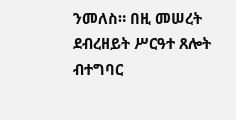ንመለስ። በዚ መሠረት ደብረዘይት ሥርዓተ ጸሎት ብተግባር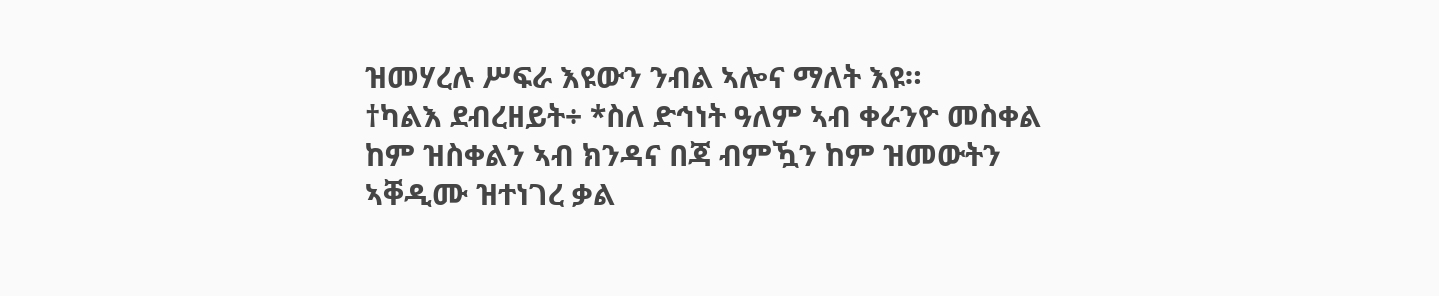ዝመሃረሉ ሥፍራ እዩውን ንብል ኣሎና ማለት እዩ።
†ካልእ ደብረዘይት÷ *ስለ ድኅነት ዓለም ኣብ ቀራንዮ መስቀል ከም ዝስቀልን ኣብ ክንዳና በጃ ብምዃን ከም ዝመውትን ኣቐዲሙ ዝተነገረ ቃል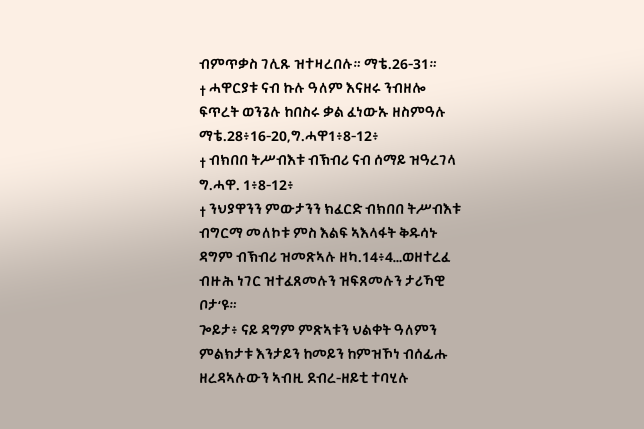ብምጥቃስ ገሊጹ ዝተዛረበሉ። ማቴ.26-31።
† ሓዋርያቱ ናብ ኩሉ ዓለም እናዘሩ ንብዘሎ ፍጥረት ወንጌሉ ከበስሩ ቃል ፈነውኡ ዘስምዓሉ ማቴ.28፥16-20,ግ.ሓዋ1፥8-12፥
† ብክበበ ትሥብእቱ ብኽብሪ ናብ ሰማይ ዝዓረገላ ግ.ሓዋ. 1፥8-12፥
† ንህያዋንን ምውታንን ክፈርድ ብክበበ ትሥብእቱ ብግርማ መለኮቱ ምስ እልፍ ኣእላፋት ቅዱሳኑ ዳግም ብኽብሪ ዝመጽኣሉ ዘካ.14፥4…ወዘተረፈ ብዙሕ ነገር ዝተፈጸመሉን ዝፍጸመሉን ታሪኻዊ ቦታ‘ዩ።
ጐይታ፥ ናይ ዳግም ምጽኣቱን ህልቀት ዓለምን ምልክታቱ እንታይን ከመይን ከምዝኾነ ብሰፊሑ ዘረዳኣሉውን ኣብዚ ደብረ-ዘይቲ ተባሂሉ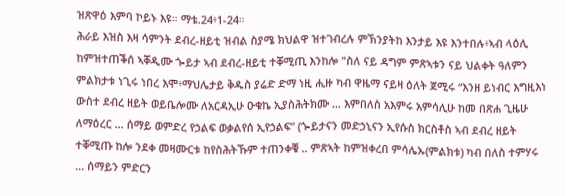ዝጽዋዕ እምባ ኮይኑ እዩ። ማቴ.24፥1-24።
ሕራይ እዝስ እዛ ሳምንት ደብረ-ዘይቲ ዝብል ስያሜ ክህልዋ ዝተገብረሉ ምኽንያትከ እንታይ እዩ እንተበሉ፥ኣብ ላዕሊ ከምዝተጠቕሰ ኣቐዲሙ ጐይታ ኣብ ደብረ-ዘይቲ ተቐሚጢ እንከሎ "ስለ ናይ ዳግም ምጽኣቱን ናይ ህልቀት ዓለምን ምልክታቱ ነጊሩ ነበረ እሞ፥ማህሌታይ ቅዱስ ያሬድ ድማ ነዚ ሒዙ ካብ ዋዜማ ናይዛ ዕለት ጀሚሩ “እንዘ ይነብር እግዚእነ ውስተ ደብረ ዘይት ወይቤሎሙ ለአርዳኢሁ ዑቁኬ ኢያስሕትክሙ … እምበለስ አእምሩ አምሳሊሁ ከመ በጽሐ ጊዜሁ ለማዕረር … ሰማይ ወምድረ የኃልፍ ወቃልየሰ ኢየኃልፍ” (ጐይታናን መድኃኒናን ኢየሱስ ክርስቶስ ኣብ ደብረ ዘይት ተቐሚጡ ከሎ ንደቀ መዛሙርቱ ከየስሕትኹም ተጠንቀቑ .. ምጽኣት ከምዝቀረበ ምሳሌኡ(ምልክቱ) ካብ በለስ ተምሃሩ … ሰማይን ምድርን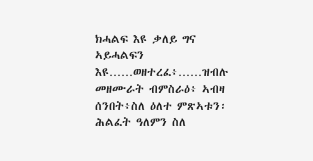ክሓልፍ እዩ ቃለይ ግና ኣይሓልፍን እዩ……ወዘተረፈ፥……ዝብሉ መዘሙራት ብምስራዕ፥ ኣብዛ ሰንበት፥ስለ ዕለተ ምጽኣቱን፡ ሕልፈት ዓለምን ስለ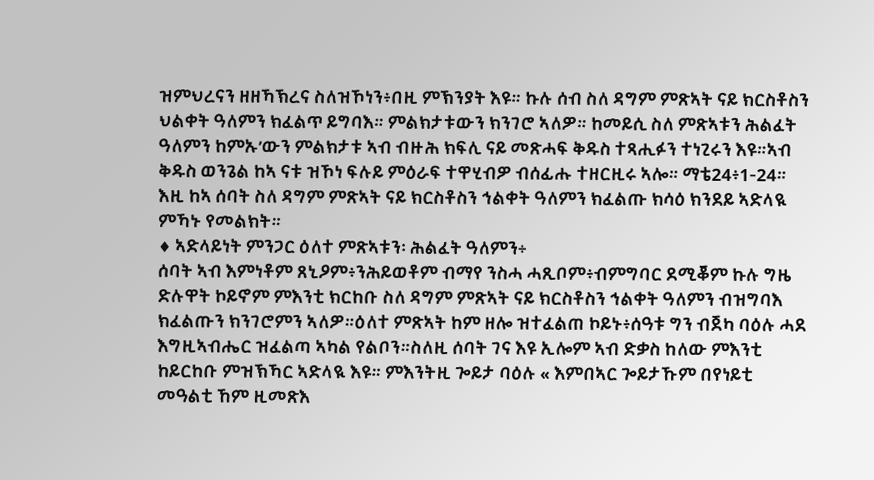ዝምህረናን ዘዘኻኽረና ስለዝኾነን፥በዚ ምኽንያት እዩ። ኩሉ ሰብ ስለ ዳግም ምጽኣት ናይ ክርስቶስን ህልቀት ዓለምን ክፈልጥ ይግባእ። ምልክታቱውን ክንገሮ ኣለዎ። ከመይሲ ስለ ምጽኣቱን ሕልፈት ዓለምን ከምኡ’ውን ምልክታቱ ኣብ ብዙሕ ክፍሊ ናይ መጽሓፍ ቅዱስ ተጻሒፉን ተነጊሩን እዩ።ኣብ ቅዱስ ወንጌል ከኣ ናቱ ዝኾነ ፍሉይ ምዕራፍ ተዋሂብዎ ብሰፊሑ ተዘርዚሩ ኣሎ። ማቴ24፥1-24። እዚ ከኣ ሰባት ስለ ዳግም ምጽኣት ናይ ክርስቶስን ኅልቀት ዓለምን ክፈልጡ ክሳዕ ክንደይ ኣድላዪ ምኻኑ የመልክት።
♦ ኣድላይነት ምንጋር ዕለተ ምጽኣቱን፡ ሕልፈት ዓለምን÷
ሰባት ኣብ እምነቶም ጸኒዖም፥ንሕይወቶም ብማየ ንስሓ ሓጺቦም፥ብምግባር ደሚቖም ኩሉ ግዜ ድሉዋት ኮይኖም ምእንቲ ክርከቡ ስለ ዳግም ምጽኣት ናይ ክርስቶስን ኅልቀት ዓለምን ብዝግባእ ክፈልጡን ክንገሮምን ኣለዎ።ዕለተ ምጽኣት ከም ዘሎ ዝተፈልጠ ኮይኑ፥ሰዓቱ ግን ብጀካ ባዕሉ ሓደ እግዚኣብሔር ዝፈልጣ ኣካል የልቦን።ስለዚ ሰባት ገና እዩ ኢሎም ኣብ ድቃስ ከለው ምእንቲ ከይርከቡ ምዝኽኻር ኣድላዪ እዩ። ምእንትዚ ጐይታ ባዕሉ « እምበኣር ጐይታኹም በየነይቲ መዓልቲ ኸም ዚመጽእ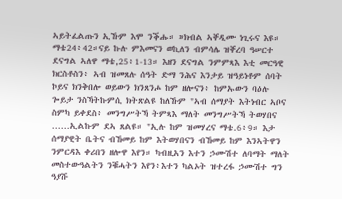ኣይትፈልጡን ኢኹም እሞ ንቕሑ። »ክብል ኣቐዲሙ ነጊሩና እዩ። ማቴ24፥42።ናይ ኩሉ ምእመናን ወኪለን ብምሳሌ ዝቐረባ ዓሠርተ ደናግል ኣለዋ ማቴ,25፥1-13። እዘን ደናግል ንምምጻእ እቲ መርዓዊ ክርስቶስን፥ ኣብ ዝመጸሉ ሰዓት ድማ ንሕና እንታይ ዝዓይነቶም ሰባት ኮይና ክንቅበሎ ወይውን ክንጸንሖ ከም ዘሎናን፥ ከምኡውን ባዕሉ ጐይታ ንስኻትኩምሲ ክትጽልዩ ከለኹም "ኣብ ሰማያት እትነብር ኣቦና ስምካ ይቀደስ፥ መንግሥትኻ ትምጻእ ማለት መንግሥትኻ ትወሃበና ……ኢልኩም ደኣ ጸልዩ። "ኢሉ ከም ዝመሃረና ማቴ.6፥9። እታ ሰማያዊት ቤትና ብኸመይ ከም እትወሃበናን ብኸመይ ከም እንኣትዋን ንምርዳእ ቀሪበን ዘሎዋ እየን። ካብዚአን እተን ኃሙሽተ ለባማት ማለት መስተውዓልትን ንቑሓትን እየን፥እተን ካልኦት ዝተረፋ ኃሙሽተ ግን ዓያሹ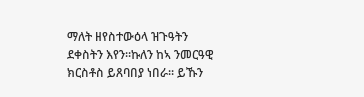ማለት ዘየስተውዕላ ዝጉዓትን ደቀስትን እየን።ኩለን ከኣ ንመርዓዊ ክርስቶስ ይጸባበያ ነበራ። ይኹን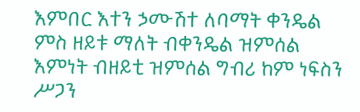እምበር እተን ኃሙሽተ ለባማት ቀንዴል ምስ ዘይቱ ማለት ብቀንዴል ዝምሰል እምነት ብዘይቲ ዝምሰል ግብሪ ከም ነፍስን ሥጋን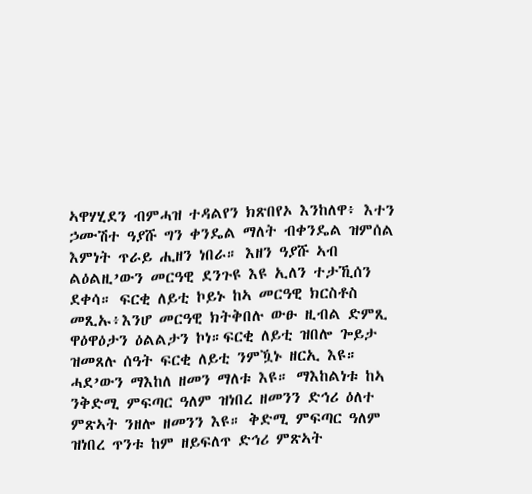ኣዋሃሂደን ብምሓዝ ተዳልየን ክጽበየኦ እንከለዋ፥ እተን ኃሙሽተ ዓያሹ ግን ቀንዴል ማለት ብቀንዴል ዝምሰል እምነት ጥራይ ሒዘን ነበራ። እዘን ዓያሹ ኣብ ልዕልዚ’ውን መርዓዊ ደንጉዩ እዩ ኢለን ተታኺሰን ደቀሳ። ፍርቂ ለይቲ ኮይኑ ከኣ መርዓዊ ክርስቶስ መጺኡ፥እንሆ መርዓዊ ክትቅበሉ ውፁ ዚብል ድምጺ ዋዕዋዕታን ዕልልታን ኮነ።ፍርቂ ለይቲ ዝበሎ ጐይታ ዝመጸሉ ሰዓት ፍርቂ ለይቲ ንምዃኑ ዘርኢ እዩ። ሓደ’ውን ማእከለ ዘመን ማለቱ እዩ። ማእከልነቱ ከኣ ንቅድሚ ምፍጣር ዓለም ዝነበረ ዘመንን ድኅሪ ዕለተ ምጽኣት ንዘሎ ዘመንን እዩ። ቅድሚ ምፍጣር ዓለም ዝነበረ ጥንቱ ከም ዘይፍለጥ ድኅሪ ምጽኣት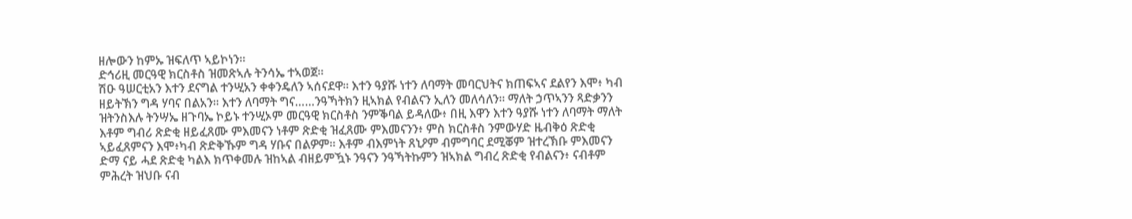ዘሎውን ከምኡ ዝፍለጥ ኣይኮነን።
ድኅሪዚ መርዓዊ ክርስቶስ ዝመጽኣሉ ትንሳኤ ተኣወጀ።
ሽዑ ዓሠርቲአን እተን ደናግል ተንሢአን ቀቀንዴለን ኣሰናደዋ። እተን ዓያሹ ነተን ለባማት መባርህትና ክጠፍኣና ደልየን እሞ፥ ካብ ዘይትኽን ግዳ ሃባና በልአን። እተን ለባማት ግና……ንዓኻትክን ዚኣክል የብልናን ኢለን መለሳለን። ማለት ኃጥኣንን ጻድቃንን ዝትንስእሉ ትንሣኤ ዘጉባኤ ኮይኑ ተንሢኦም መርዓዊ ክርስቶስ ንምቕባል ይዳለው፥ በዚ እዋን እተን ዓያሹ ነተን ለባማት ማለት እቶም ግብሪ ጽድቂ ዘይፈጸሙ ምእመናን ነቶም ጽድቂ ዝፈጸሙ ምእመናንን፥ ምስ ክርስቶስ ንምውሃድ ዜብቅዕ ጽድቂ ኣይፈጸምናን እሞ፥ካብ ጽድቅኹም ግዳ ሃቡና በልዎም። እቶም ብእምነት ጸኒዖም ብምግባር ደሚቖም ዝተረኽቡ ምእመናን ድማ ናይ ሓደ ጽድቂ ካልእ ክጥቀመሉ ዝከኣል ብዘይምዃኑ ንዓናን ንዓኻትኩምን ዝኣክል ግብረ ጽድቂ የብልናን፥ ናብቶም ምሕረት ዝህቡ ናብ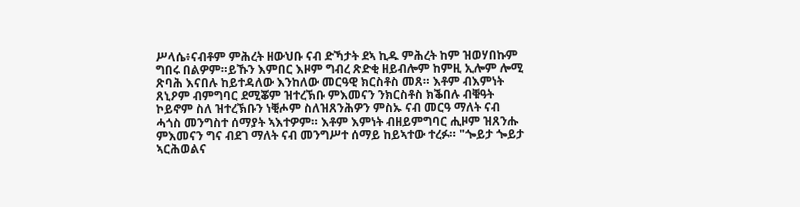ሥላሴ፥ናብቶም ምሕረት ዘውህቡ ናብ ድኻታት ደኣ ኪዱ ምሕረት ከም ዝወሃበኩም ግበሩ በልዎም።ይኹን እምበር እዞም ግብረ ጽድቂ ዘይብሎም ከምዚ ኢሎም ሎሚ ጽባሕ እናበሉ ከይተዳለው እንከለው መርዓዊ ክርስቶስ መጸ። እቶም ብእምነት ጸኒዖም ብምግባር ደሚቖም ዝተረኽቡ ምእመናን ንክርስቶስ ክቕበሉ ብቑዓት ኮይኖም ስለ ዝተረኽቡን ነቒሖም ስለዝጸንሕዎን ምስኡ ናብ መርዓ ማለት ናብ ሓጎስ መንግስተ ሰማያት ኣእተዎም። እቶም እምነት ብዘይምግባር ሒዞም ዝጸንሑ ምእመናን ግና ብደገ ማለት ናብ መንግሥተ ሰማይ ከይኣተው ተረፉ። "ጐይታ ጐይታ ኣርሕወልና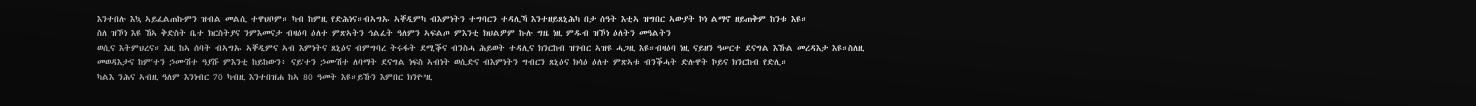እንተበሉ እኳ ኣይፈልጠኩምን ዝብል መልሲ ተዋህቦም። ካብ ከምዚ የድሕነና።ብኣግኡ ኣቐዲምካ ብእምነትን ተግባርን ተዳሊኻ እንተዘይጸኒሕካ በታ ሰዓት እቲኣ ዝግበር ኣውያት ኮነ ልማኖ ዘይጠቅም ከንቱ እዩ።
ስለ ዝኾነ እዩ ኸኣ ቅድስት ቤተ ክርስትያና ንምእመናታ ብዛዕባ ዕለተ ምጽኣትን ኅልፈት ዓለምን ኣፍልጦ ምእንቲ ክህልዎም ኩሉ ግዜ ነዚ ምዱብ ዝኾነ ዕለትን መዓልትን
ወሲና እትምህረና። እዚ ከኣ ሰባት ብኣግኡ ኣቐዲምና ኣብ እምነትና ጸኒዕና ብምግባረ ትሩፋት ደሚቕና ብንስሓ ሕይወት ተዳሊና ክንርከብ ዝገብር ኣዝዩ ሓጋዚ እዩ።ብዛዕባ ነዚ ናይዘን ዓሠርተ ደናግል እኹል መረዳእታ እዩ።ስለዚ መወዳእታና ከም'ተን ኃሙሽተ ዓያሹ ምእንቲ ከይከውን፥ ናይ'ተን ኃሙሽተ ለባማት ደናግል ነፍስ ኣብነት ወሲድና ብእምነትን ግብርን ጸኒዕና ክሳዕ ዕለተ ምጽኣቱ ብንቕሓት ድሉዋት ኮይና ክንርከብ የድሊ።
ካልእ ንሕና ኣብዚ ዓለም እንነብር 70 ካብዚ እንተበዝሐ ከኣ 80 ዓመት እዩ።ይኹን እምበር ክንዮ’ዚ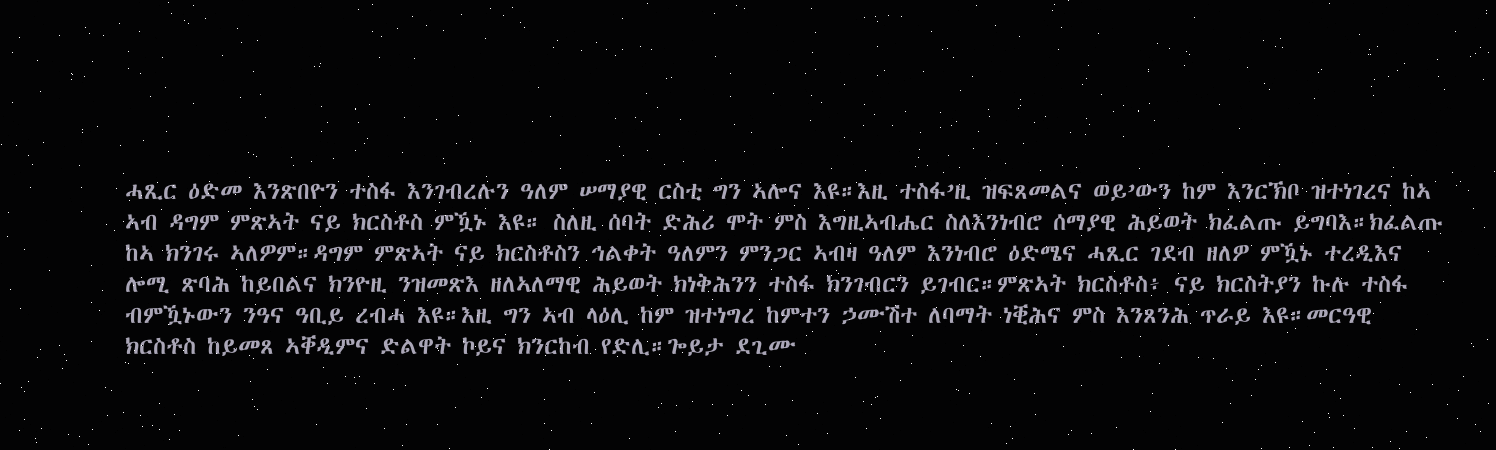ሓጺር ዕድመ እንጽበዮን ተስፋ እንገብረሉን ዓለም ሠማያዊ ርስቲ ግን ኣሎና እዩ።እዚ ተስፋ’ዚ ዝፍጸመልና ወይ’ውን ከም እንርኽቦ ዝተነገረና ከኣ ኣብ ዳግም ምጽኣት ናይ ክርስቶስ ምዃኑ እዩ። ስለዚ ሰባት ድሕሪ ሞት ምስ እግዚኣብሔር ስለእንነብሮ ሰማያዊ ሕይወት ክፈልጡ ይግባእ።ክፈልጡ ከኣ ክንገሩ ኣለዎም።ዳግም ምጽኣት ናይ ክርስቶስን ኅልቀት ዓለምን ምንጋር ኣብዛ ዓለም እንነብሮ ዕድሜና ሓጺር ገደብ ዘለዎ ምዃኑ ተረዲእና ሎሚ ጽባሕ ከይበልና ክንዮዚ ንዝመጽእ ዘለኣለማዊ ሕይወት ክነቅሕንን ተስፋ ክንገብርን ይገብር።ምጽኣት ክርስቶስ፥ ናይ ክርስትያን ኩሉ ተስፋ ብምዃኑውን ንዓና ዓቢይ ረብሓ እዩ።እዚ ግን ኣብ ላዕሊ ከም ዝተነግረ ከምተን ኃሙሽተ ለባማት ነቒሕና ምስ እንጸንሕ ጥራይ እዩ።መርዓዊ ክርስቶስ ከይመጸ ኣቐዲምና ድልዋት ኮይና ክንርከብ የድሊ።ጐይታ ደጊሙ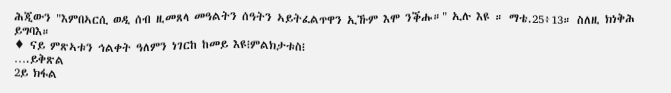ሕጂውን "እምበኣርሲ ወዲ ሰብ ዚመጸላ መዓልትን ሰዓትን ኣይትፈልጥዋን ኢኹም እሞ ንቕሑ።" ኢሉ እዩ ። ማቴ.25፥13። ስለዚ ክነቅሕ ይግባእ።
♦ ናይ ምጽኣቱን ኅልቀት ዓለምን ነገርከ ከመይ እዩ᎒ምልክታቱስ᎒
….ይቅጽል
2ይ ክፋል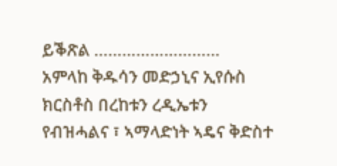ይቕጽል ………………………
አምላከ ቅዱሳን መድኃኒና ኢየሱስ ክርስቶስ በረከቱን ረዲኤቱን የብዝሓልና ፣ ኣማላድነት ኣዴና ቅድስተ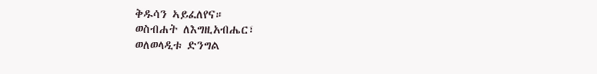ቅዱሳን ኣይፈለየና።
ወስብሐት ለእግዚአብሔር፣
ወለወላዲቱ ድንግል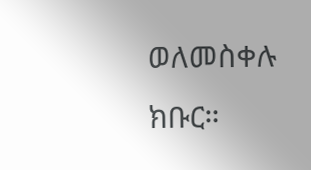ወለመስቀሉ ክቡር።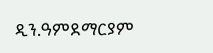ዲን.ዓምደማርያም